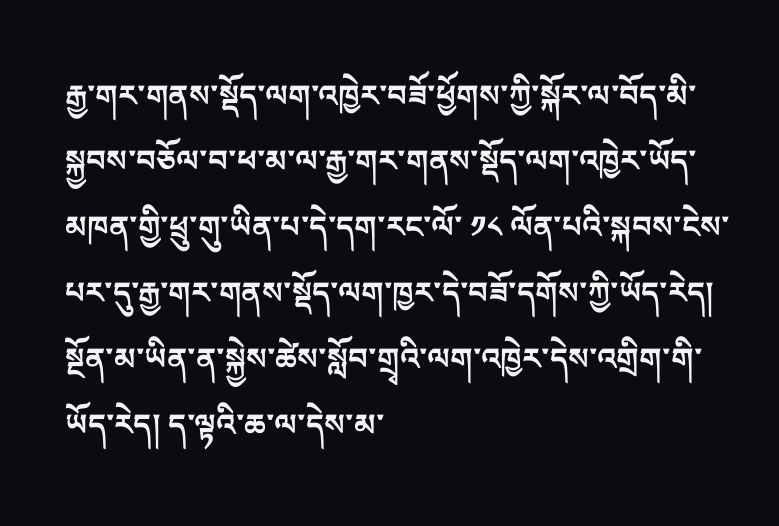རྒྱ་གར་གནས་སྡོད་ལག་འཁྱེར་བཟོ་ཕྱོགས་ཀྱི་སྐོར་ལ་བོད་མི་སྐྱབས་བཅོལ་བ་ཕ་མ་ལ་རྒྱ་གར་གནས་སྡོད་ལག་འཁྱེར་ཡོད་མཁན་གྱི་ཕྲུ་གུ་ཡིན་པ་དེ་དག་རང་ལོ་ ༡༨ ལོན་པའི་སྐབས་ངེས་པར་དུ་རྒྱ་གར་གནས་སྡོད་ལག་ཁྱར་དེ་བཟོ་དགོས་ཀྱི་ཡོད་རེད། སྔོན་མ་ཡིན་ན་སྐྱེས་ཚེས་སློབ་གྲྭའི་ལག་འཁྱེར་དེས་འགྲིག་གི་ཡོད་རེད། ད་ལྟའི་ཆ་ལ་དེས་མ་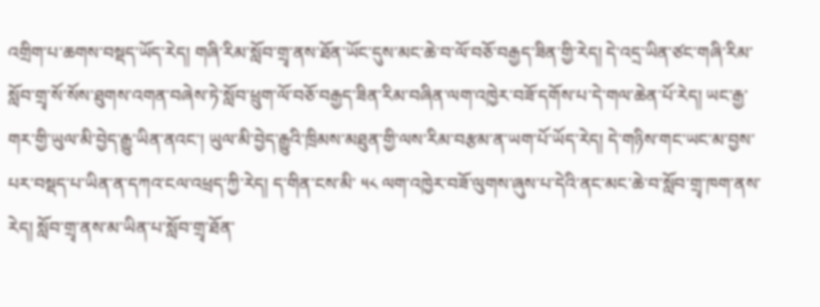འགྲིག་པ་ཆགས་བསྡད་ཡོད་རེད། གཞི་རིམ་སློབ་གྲྭ་ནས་ཐོན་ཡོང་དུས་མང་ཆེ་བ་ལོ་བཅོ་བརྒྱད་ཟིན་གྱི་རེད། དེ་འདྲ་ཡིན་ཙང་གཞི་རིམ་སློབ་གྲྭ་སོ་སོས་ཐུགས་འགན་བཞེས་ཏེ་སློབ་ཕྲུག་ལོ་བཅོ་བརྒྱད་ཟིན་རིམ་བཞིན་ལག་འཁྱེར་བཟོ་དགོས་པ་དེ་གལ་ཆེན་པོ་རེད། ཡང་རྒྱ་གར་གྱི་ཡུལ་མི་བྱེད་རྒྱུ་ཡིན་ནའང་། ཡུལ་མི་བྱེད་རྒྱུའི་ཁྲིམས་མཐུན་གྱི་ལས་རིམ་བརྩམ་ན་ཡག་པོ་ཡོད་རེད། དེ་གཉིས་གང་ཡང་མ་བྱས་པར་བསྡད་པ་ཡིན་ན་དཀའ་ངལ་འཕྲད་ཀྱི་རེད། ད་གིན་ངས་མི་ ༥༨ ལག་འཁྱེར་བཟོ་ལུགས་ཞུས་པ་དེའི་ནང་མང་ཆེ་བ་སློབ་གྲྭ་ཁག་ནས་རེད། སློབ་གྲྭ་ནས་མ་ཡིན་པ་སློབ་གྲྭ་ཐོན་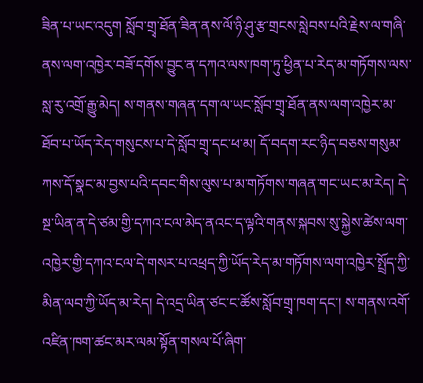ཟིན་པ་ཡང་འདུག སློབ་གྲྭ་ཐོན་ཟིན་ནས་ལོ་ཉི་ཤུ་རྩ་གྲངས་སླེབས་པའི་རྗེས་ལ་གཞི་ནས་ལག་འཁྱེར་བཟོ་དགོས་བྱུང་ན་དཀའ་ལས་ཁག་ཏུ་ཕྱིན་པ་རེད་མ་གཏོགས་ལས་སླ་རུ་འགྲོ་རྒྱུ་མེད། ས་གནས་གཞན་དག་ལ་ཡང་སློབ་གྲྭ་ཐོན་ནས་ལག་འཁྱེར་མ་ཐོབ་པ་ཡོད་རེད་གསུངས་པ་དེ་སློབ་གྲྭ་དང་ཕ་མ། དོ་བདག་རང་ཉིད་བཅས་གསུམ་ཀས་དོ་སྣང་མ་བྱས་པའི་དབང་གིས་ལུས་པ་མ་གཏོགས་གཞན་གང་ཡང་མ་རེད། དེ་སྔ་ཡིན་ན་དེ་ཙམ་གྱི་དཀའ་ངལ་མེད་ནའང་ད་ལྟའི་གནས་སྐབས་སུ་སྐྱེས་ཚེས་ལག་འཁྱེར་གྱི་དཀའ་ངལ་དེ་གསར་པ་འཕྲད་ཀྱི་ཡོད་རེད་མ་གཏོགས་ལག་འཁྱེར་སྤྲོད་ཀྱི་མིན་ལབ་ཀྱི་ཡོད་མ་རེད། དེ་འདྲ་ཡིན་ཙང་ང་ཚོས་སློབ་གྲྭ་ཁག་དང་། ས་གནས་འགོ་འཛིན་ཁག་ཚང་མར་ལམ་སྟོན་གསལ་པོ་ཞིག་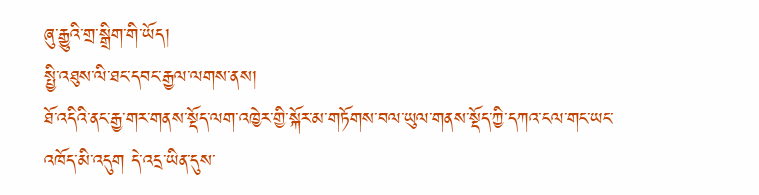ཞུ་རྒྱུའི་གྲ་སྒྲིག་གི་ཡོད།
སྤྱི་འཐུས་ལི་ཐང་དབང་རྒྱལ་ལགས་ནས།
ཐོ་འདིའི་ནང་རྒྱ་གར་གནས་སྡོད་ལག་འཁྱེར་གྱི་སྐོར་མ་གཏོགས་བལ་ཡུལ་གནས་སྡོད་ཀྱི་དཀའ་ངལ་གང་ཡང་འཁོད་མི་འདུག དེ་འདྲ་ཡིན་དུས་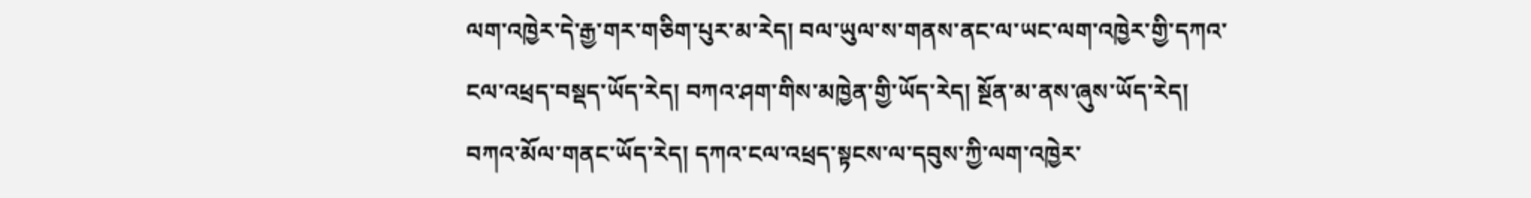ལག་འཁྱེར་དེ་རྒྱ་གར་གཅིག་པུར་མ་རེད། བལ་ཡུལ་ས་གནས་ནང་ལ་ཡང་ལག་འཁྱེར་གྱི་དཀའ་ངལ་འཕྲད་བསྡད་ཡོད་རེད། བཀའ་ཤག་གིས་མཁྱེན་གྱི་ཡོད་རེད། སྔོན་མ་ནས་ཞུས་ཡོད་རེད། བཀའ་མོལ་གནང་ཡོད་རེད། དཀའ་ངལ་འཕྲད་སྟངས་ལ་དབུས་ཀྱི་ལག་འཁྱེར་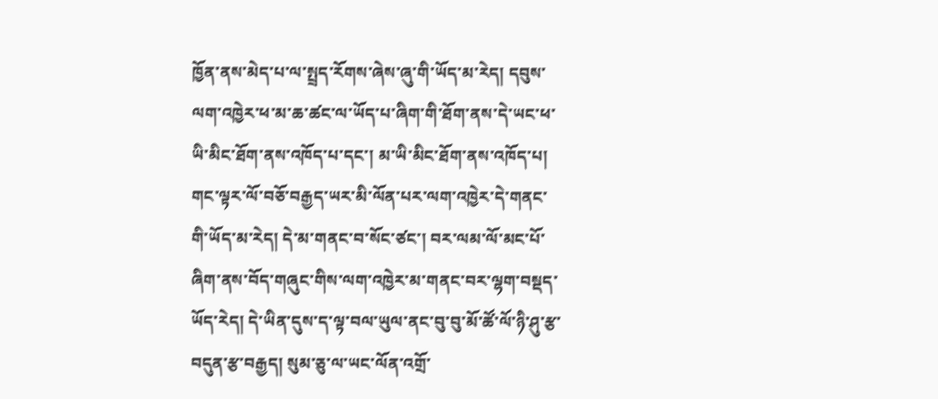ཁྱོན་ནས་མེད་པ་ལ་སྤྲད་རོགས་ཞེས་ཞུ་གི་ཡོད་མ་རེད། དབུས་ལག་འཁྱེར་ཕ་མ་ཆ་ཚང་ལ་ཡོད་པ་ཞིག་གི་ཐོག་ནས་དེ་ཡང་ཕ་ཡི་མིང་ཐོག་ནས་འཁོད་པ་དང་། མ་ཡི་མིང་ཐོག་ནས་འཁོད་པ། གང་ལྟར་ལོ་བཅོ་བརྒྱད་ཡར་མི་ལོན་པར་ལག་འཁྱེར་དེ་གནང་གི་ཡོད་མ་རེད། དེ་མ་གནང་བ་སོང་ཙང་། བར་ལམ་ལོ་མང་པོ་ཞིག་ནས་བོད་གཞུང་གིས་ལག་འཁྱེར་མ་གནང་བར་ལྷག་བསྡད་ཡོད་རེད། དེ་ཡིན་དུས་ད་ལྟ་བལ་ཡུལ་ནང་བུ་བུ་མོ་ཚོ་ལོ་ཉི་ཤུ་རྩ་བདུན་རྩ་བརྒྱད། སུམ་ཅུ་ལ་ཡང་ལོན་འགྲོ་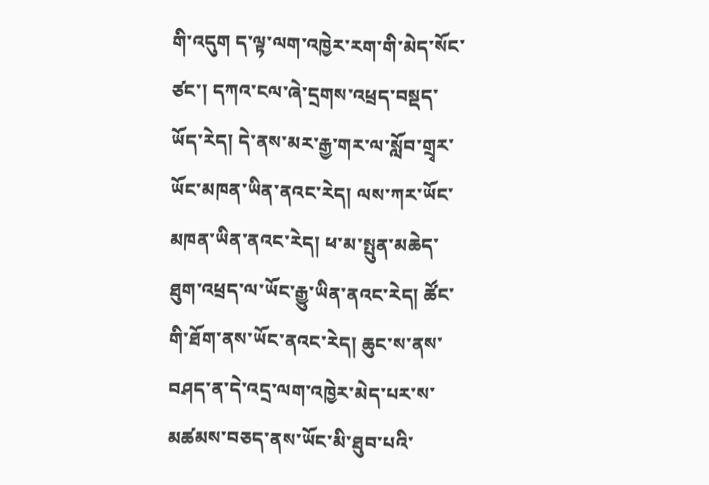གི་འདུག ད་ལྟ་ལག་འཁྱེར་རག་གི་མེད་སོང་ཙང་། དཀའ་ངལ་ཞེ་དྲགས་འཕྲད་བསྡད་ཡོད་རེད། དེ་ནས་མར་རྒྱ་གར་ལ་སློབ་གྲྭར་ཡོང་མཁན་ཡིན་ནའང་རེད། ལས་ཀར་ཡོང་མཁན་ཡིན་ནའང་རེད། ཕ་མ་སྤུན་མཆེད་ཐུག་འཕྲད་ལ་ཡོང་རྒྱུ་ཡིན་ནའང་རེད། ཚོང་གི་ཐོག་ནས་ཡོང་ནའང་རེད། ཆུང་ས་ནས་བཤད་ན་དེ་འདྲ་ལག་འཁྱེར་མེད་པར་ས་མཚམས་བཅད་ནས་ཡོང་མི་ཐུབ་པའི་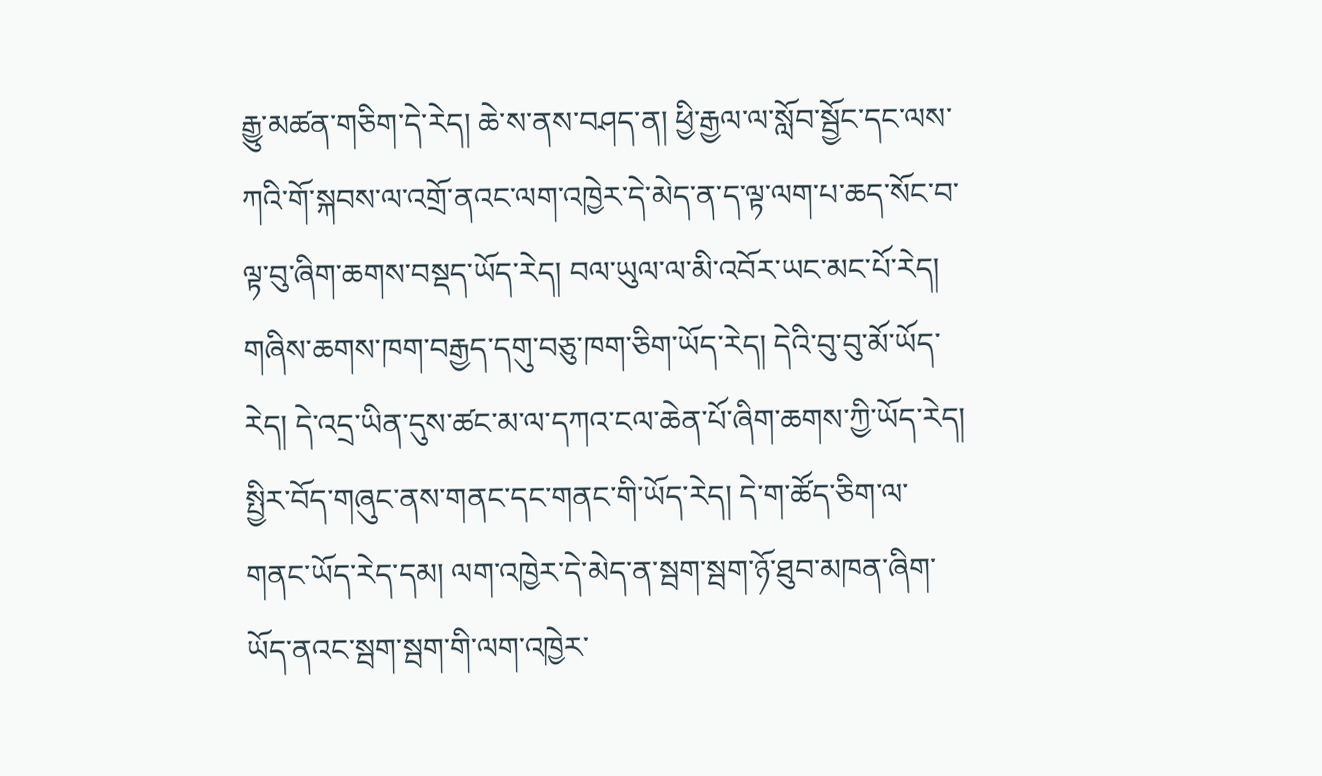རྒྱུ་མཚན་གཅིག་དེ་རེད། ཆེ་ས་ནས་བཤད་ན། ཕྱི་རྒྱལ་ལ་སློབ་སྦྱོང་དང་ལས་ཀའི་གོ་སྐབས་ལ་འགྲོ་ནའང་ལག་འཁྱེར་དེ་མེད་ན་ད་ལྟ་ལག་པ་ཆད་སོང་བ་ལྟ་བུ་ཞིག་ཆགས་བསྡད་ཡོད་རེད། བལ་ཡུལ་ལ་མི་འབོར་ཡང་མང་པོ་རེད། གཞིས་ཆགས་ཁག་བརྒྱད་དགུ་བཅུ་ཁག་ཅིག་ཡོད་རེད། དེའི་བུ་བུ་མོ་ཡོད་རེད། དེ་འདྲ་ཡིན་དུས་ཚང་མ་ལ་དཀའ་ངལ་ཆེན་པོ་ཞིག་ཆགས་ཀྱི་ཡོད་རེད། སྤྱིར་བོད་གཞུང་ནས་གནང་དང་གནང་གི་ཡོད་རེད། དེ་ག་ཚོད་ཅིག་ལ་གནང་ཡོད་རེད་དམ། ལག་འཁྱེར་དེ་མེད་ན་སྦག་སྦག་ཉོ་ཐུབ་མཁན་ཞིག་ཡོད་ནའང་སྦག་སྦག་གི་ལག་འཁྱེར་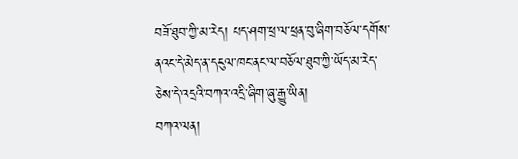བཟོ་ཐུབ་ཀྱི་མ་རེད། པད་ཤག་ཕྲ་ལ་ཕྲན་བུ་ཞིག་བཅོལ་དགོས་ནའང་དེ་མེད་ན་དངུལ་ཁང་ནང་ལ་བཅོལ་ཐུབ་ཀྱི་ཡོད་མ་རེད་ཅེས་དེ་འདྲའི་བཀའ་འདྲི་ཞིག་ཞུ་རྒྱུ་ཡིན།
བཀའ་ལན།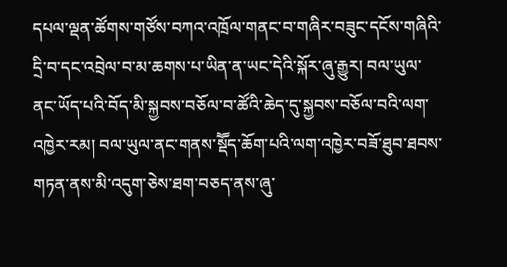དཔལ་ལྡན་ཚོགས་གཙོས་བཀའ་འཁྲོལ་གནང་བ་གཞིར་བཟུང་དངོས་གཞིའི་དྲི་བ་དང་འབྲེལ་བ་མ་ཆགས་པ་ཡིན་ན་ཡང་དེའི་སྐོར་ཞུ་རྒྱུར། བལ་ཡུལ་ནང་ཡོད་པའི་བོད་མི་སྐྱབས་བཅོལ་བ་ཚོའི་ཆེད་དུ་སྐྱབས་བཅོལ་བའི་ལག་འཁྱེར་རམ། བལ་ཡུལ་ནང་གནས་སྡཽད་ཆོག་པའི་ལག་འཁྱེར་བཟོ་ཐུབ་ཐབས་གཏན་ནས་མི་འདུག་ཅེས་ཐག་བཅད་ནས་ཞུ་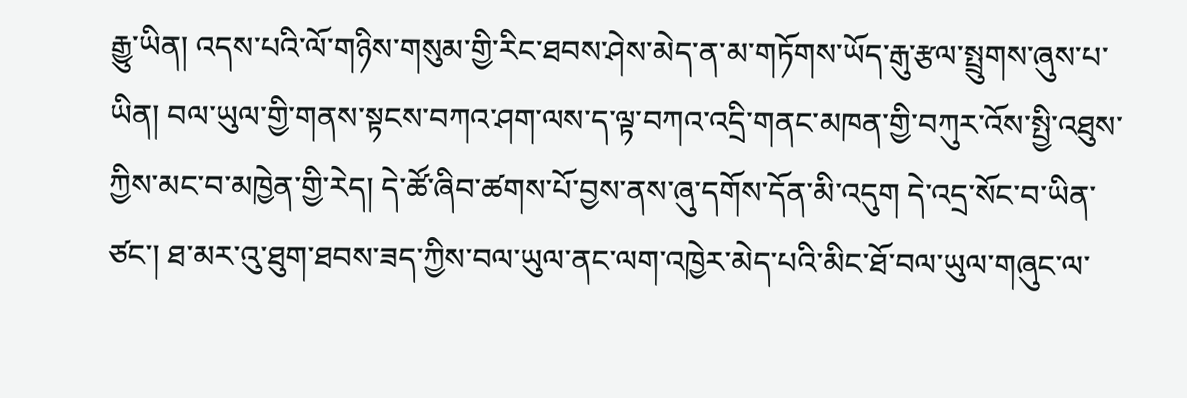རྒྱུ་ཡིན། འདས་པའི་ལོ་གཉིས་གསུམ་གྱི་རིང་ཐབས་ཤེས་མེད་ན་མ་གཏོགས་ཡོད་རྒུ་རྩལ་སྤྲུགས་ཞུས་པ་ཡིན། བལ་ཡུལ་གྱི་གནས་སྟངས་བཀའ་ཤག་ལས་ད་ལྟ་བཀའ་འདྲི་གནང་མཁན་གྱི་བཀུར་འོས་སྤྱི་འཐུས་ཀྱིས་མང་བ་མཁྱེན་གྱི་རེད། དེ་ཚོ་ཞིབ་ཚགས་པོ་བྱས་ནས་ཞུ་དགོས་དོན་མི་འདུག དེ་འདྲ་སོང་བ་ཡིན་ཙང་། ཐ་མར་འུ་ཐུག་ཐབས་ཟད་ཀྱིས་བལ་ཡུལ་ནང་ལག་འཁྱེར་མེད་པའི་མིང་ཐོ་བལ་ཡུལ་གཞུང་ལ་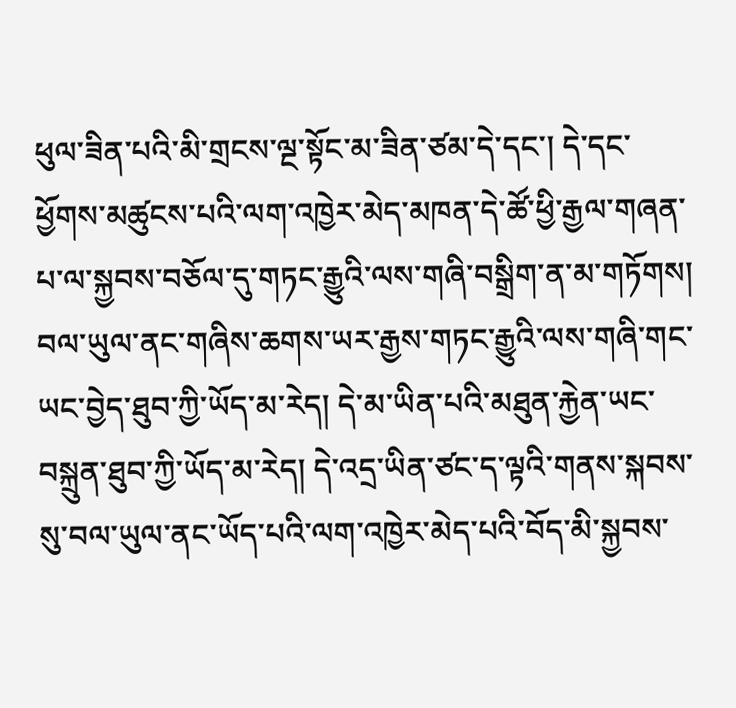ཕུལ་ཟིན་པའི་མི་གྲངས་ལྔ་སྟོང་མ་ཟིན་ཙམ་དེ་དང་། དེ་དང་ཕྱོགས་མཚུངས་པའི་ལག་འཁྱེར་མེད་མཁན་དེ་ཚོ་ཕྱི་རྒྱལ་གཞན་པ་ལ་སྐྱབས་བཅོལ་དུ་གཏང་རྒྱུའི་ལས་གཞི་བསྒྲིག་ན་མ་གཏོགས། བལ་ཡུལ་ནང་གཞིས་ཆགས་ཡར་རྒྱས་གཏང་རྒྱུའི་ལས་གཞི་གང་ཡང་བྱེད་ཐུབ་ཀྱི་ཡོད་མ་རེད། དེ་མ་ཡིན་པའི་མཐུན་རྐྱེན་ཡང་བསྐྲུན་ཐུབ་ཀྱི་ཡོད་མ་རེད། དེ་འདྲ་ཡིན་ཙང་ད་ལྟའི་གནས་སྐབས་སུ་བལ་ཡུལ་ནང་ཡོད་པའི་ལག་འཁྱེར་མེད་པའི་བོད་མི་སྐྱབས་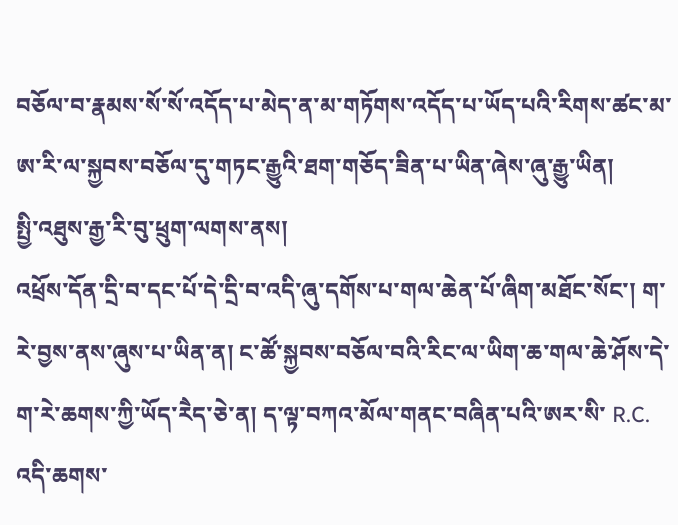བཅོལ་བ་རྣམས་སོ་སོ་འདོད་པ་མེད་ན་མ་གཏོགས་འདོད་པ་ཡོད་པའི་རིགས་ཚང་མ་ཨ་རི་ལ་སྐྱབས་བཅོལ་དུ་གཏང་རྒྱུའི་ཐག་གཅོད་ཟིན་པ་ཡིན་ཞེས་ཞུ་རྒྱུ་ཡིན།
སྤྱི་འཐུས་རྒྱ་རི་བུ་ཕྲུག་ལགས་ནས།
འཕྲོས་དོན་དྲི་བ་དང་པོ་དེ་དྲི་བ་འདི་ཞུ་དགོས་པ་གལ་ཆེན་པོ་ཞིག་མཐོང་སོང་། ག་རེ་བྱས་ནས་ཞུས་པ་ཡིན་ན། ང་ཚོ་སྐྱབས་བཅོལ་བའི་རིང་ལ་ཡིག་ཆ་གལ་ཆེ་ཤོས་དེ་ག་རེ་ཆགས་ཀྱི་ཡོད་རཻད་ཅེ་ན། ད་ལྟ་བཀའ་མོལ་གནང་བཞིན་པའི་ཨར་སི་ R.C. འདི་ཆགས་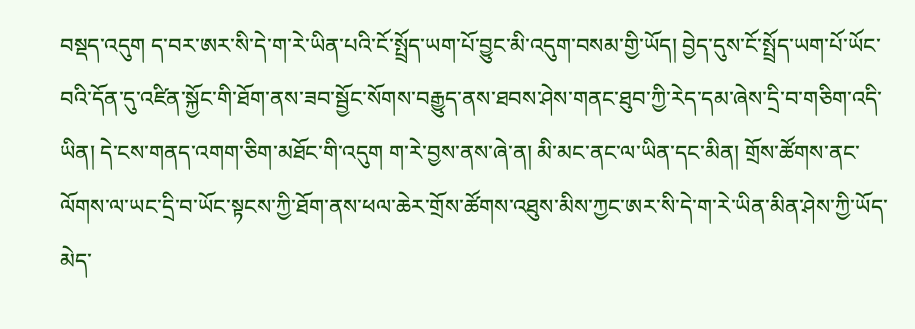བསྡད་འདུག ད་བར་ཨར་སི་དེ་ག་རེ་ཡིན་པའི་ངོ་སྤྲོད་ཡག་པོ་བྱུང་མི་འདུག་བསམ་གྱི་ཡོད། བྱེད་དུས་ངོ་སྤྲོད་ཡག་པོ་ཡོང་བའི་དོན་དུ་འཛིན་སྐྱོང་གི་ཐོག་ནས་ཟབ་སྦྱོང་སོགས་བརྒྱུད་ནས་ཐབས་ཤེས་གནང་ཐུབ་ཀྱི་རེད་དམ་ཞེས་དྲི་བ་གཅིག་འདི་ཡིན། དེ་ངས་གནད་འགག་ཅིག་མཐོང་གི་འདུག ག་རེ་བྱས་ནས་ཞེ་ན། མི་མང་ནང་ལ་ཡིན་དང་མིན། གྲོས་ཚོགས་ནང་ལོགས་ལ་ཡང་དྲི་བ་ཡོང་སྟངས་ཀྱི་ཐོག་ནས་ཕལ་ཆེར་གྲོས་ཚོགས་འཐུས་མིས་ཀྱང་ཨར་སི་དེ་ག་རེ་ཡིན་མིན་ཤེས་ཀྱི་ཡོད་མེད་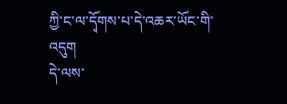ཀྱི་ང་ལ་དྭོགས་པ་དེ་འཆར་ཡོང་གི་འདུག
དེ་ལས་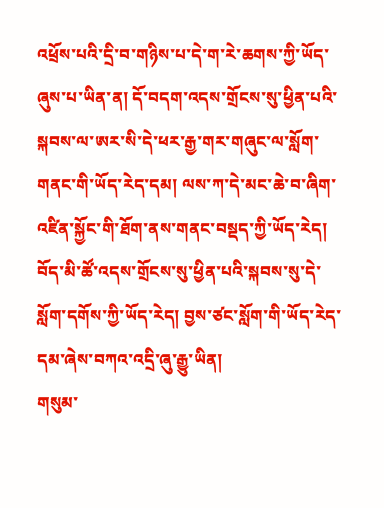འཕྲོས་པའི་དྲི་བ་གཉིས་པ་དེ་ག་རེ་ཆགས་ཀྱི་ཡོད་ཞུས་པ་ཡིན་ན། དོ་བདག་འདས་གྲོངས་སུ་ཕྱིན་པའི་སྐབས་ལ་ཨར་སི་དེ་ཕར་རྒྱ་གར་གཞུང་ལ་སློག་གནང་གི་ཡོད་རེད་དམ། ལས་ཀ་དེ་མང་ཆེ་བ་ཞིག་འཛིན་སྐྱོང་གི་ཐོག་ནས་གནང་བསྡད་ཀྱི་ཡོད་རེད། བོད་མི་ཚོ་འདས་གྲོངས་སུ་ཕྱིན་པའི་སྐབས་སུ་དེ་སློག་དགོས་ཀྱི་ཡོད་རེད། བྱས་ཙང་སློག་གི་ཡོད་རེད་དམ་ཞེས་བཀའ་འདྲི་ཞུ་རྒྱུ་ཡིན།
གསུམ་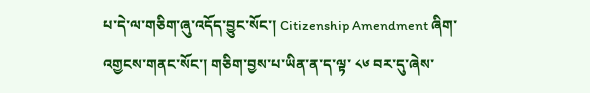པ་དེ་ལ་གཅིག་ཞུ་འདོད་བྱུང་སོང་། Citizenship Amendment ཞིག་འགྱངས་གནང་སོང་། གཅིག་བྱས་པ་ཡིན་ན་ད་ལྟ་ ༨༦ བར་དུ་ཞེས་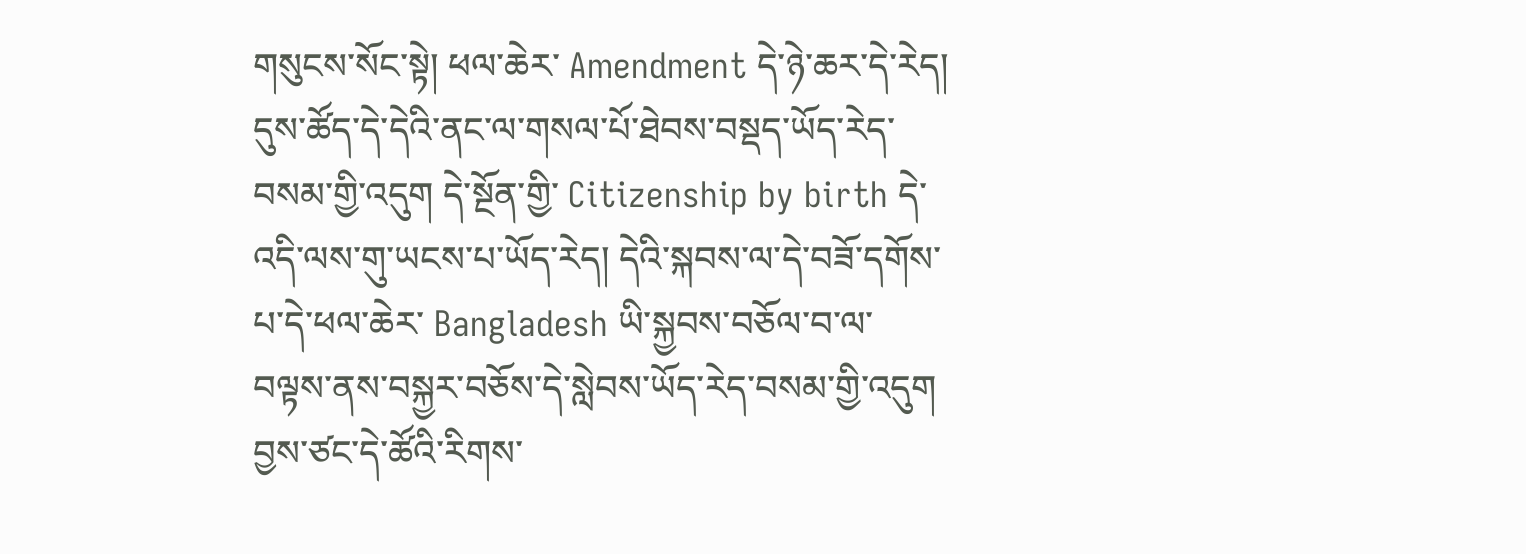གསུངས་སོང་སྟེ། ཕལ་ཆེར་ Amendment དེ་ཉེ་ཆར་དེ་རེད། དུས་ཚོད་དེ་དེའི་ནང་ལ་གསལ་པོ་ཐེབས་བསྡད་ཡོད་རེད་བསམ་གྱི་འདུག དེ་སྔོན་གྱི་ Citizenship by birth དེ་འདི་ལས་གུ་ཡངས་པ་ཡོད་རེད། དེའི་སྐབས་ལ་དེ་བཟོ་དགོས་པ་དེ་ཕལ་ཆེར་ Bangladesh ཡི་སྐྱབས་བཅོལ་བ་ལ་བལྟས་ནས་བསྐྱར་བཅོས་དེ་སླེབས་ཡོད་རེད་བསམ་གྱི་འདུག བྱས་ཙང་དེ་ཚོའི་རིགས་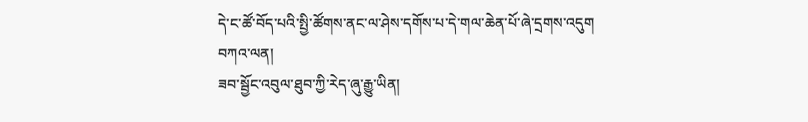དེ་ང་ཚོ་བོད་པའི་སྤྱི་ཚོགས་ནང་ལ་ཤེས་དགོས་པ་དེ་གལ་ཆེན་པོ་ཞེ་དྲགས་འདུག
བཀའ་ལན།
ཟབ་སྦྱོང་འབུལ་ཐུབ་ཀྱི་རེད་ཞུ་རྒྱུ་ཡིན།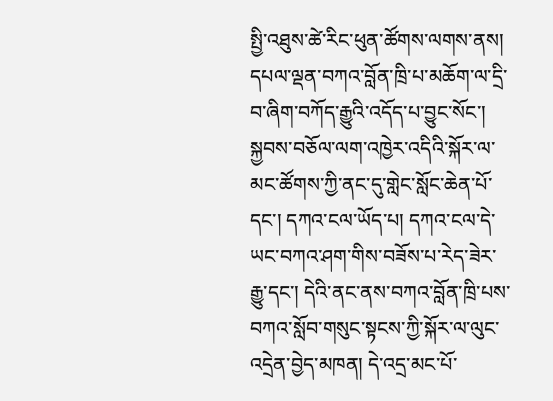སྤྱི་འཐུས་ཚེ་རིང་ཕུན་ཚོགས་ལགས་ནས།
དཔལ་ལྡན་བཀའ་བློན་ཁྲི་པ་མཆོག་ལ་དྲི་བ་ཞིག་བཀོད་རྒྱུའི་འདོད་པ་བྱུང་སོང་། སྐྱབས་བཅོལ་ལག་འཁྱེར་འདིའི་སྐོར་ལ་མང་ཚོགས་ཀྱི་ནང་དུ་གླེང་སློང་ཆེན་པོ་དང་། དཀའ་ངལ་ཡོད་པ། དཀའ་ངལ་དེ་ཡང་བཀའ་ཤག་གིས་བཟོས་པ་རེད་ཟེར་རྒྱུ་དང་། དེའི་ནང་ནས་བཀའ་བློན་ཁྲི་པས་བཀའ་སློབ་གསུང་སྟངས་ཀྱི་སྐོར་ལ་ལུང་འདྲེན་བྱེད་མཁན། དེ་འདྲ་མང་པོ་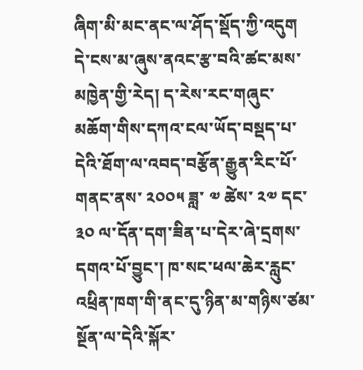ཞིག་མི་མང་ནང་ལ་ཤོད་སྡོད་ཀྱི་འདུག དེ་ངས་མ་ཞུས་ནའང་རྩ་བའི་ཚང་མས་མཁྱེན་གྱི་རེད། ད་རེས་རང་གཞུང་མཆོག་གིས་དཀའ་ངལ་ཡོད་བསྡད་པ་དེའི་ཐོག་ལ་འབད་བརྩོན་རྒྱུན་རིང་པོ་གནང་ནས་ ༢༠༠༥ ཟླ་ ༧ ཚེས་ ༢༧ དང་ ༣༠ ལ་དོན་དག་ཟིན་པ་དེར་ཞེ་དྲགས་དགའ་པོ་བྱུང་། ཁ་སང་ཕལ་ཆེར་རླུང་འཕྲིན་ཁག་གི་ནང་དུ་ཉིན་མ་གཉིས་ཙམ་སྔོན་ལ་དེའི་སྐོར་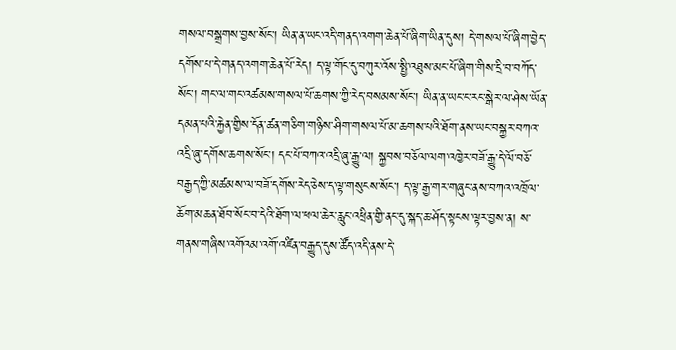གསལ་བསྒྲགས་བྱས་སོང་། ཡིན་ན་ཡང་འདི་གནད་འགག་ཆེན་པོ་ཞིག་ཡིན་དུས། དེ་གསལ་པོ་ཞིག་བྱེད་དགོས་པ་དེ་གནད་འགག་ཆེན་པོ་རེད། ད་ལྟ་གོང་དུ་བཀུར་འོས་སྤྱི་འཐུས་མང་པོ་ཞིག་གིས་དྲི་བ་བཀོད་སོང་། གང་ལ་གང་འཚམས་གསལ་པོ་ཆགས་ཀྱི་རེད་བསམས་སོང་། ཡིན་ན་ཡང་ང་རང་སྒེར་ལ་ཤེས་ཡོན་དམན་པའི་རྐྱེན་གྱིས་དོན་ཚན་གཅིག་གཉིས་ཤིག་གསལ་པོ་མ་ཆགས་པའི་ཐོག་ནས་ཡང་བསྐྱར་བཀའ་འདྲི་ཞུ་དགོས་ཆགས་སོང་། དང་པོ་བཀའ་འདྲི་ཞུ་རྒྱུ་ལ། སྐྱབས་བཅོལ་ལག་འཁྱེར་བཟོ་རྒྱུ་དེ་ལོ་བཅོ་བརྒྱད་ཀྱི་མཚམས་ལ་བཟོ་དགོས་རེད་ཅེས་ད་ལྟ་གསུངས་སོང་། ད་ལྟ་རྒྱ་གར་གཞུང་ནས་བཀའ་འཁྲོལ་ཆོག་མཆན་ཐོབ་སོང་བ་དེའི་ཐོག་ལ་ཕལ་ཆེར་རླུང་འཕྲིན་གྱི་ནང་དུ་སྐད་ཆ་ཤོད་སྟངས་ལྟར་བྱས་ན། ས་གནས་གཞིས་འགོའམ་འགོ་འཛིན་བརྒྱུད་དུས་ཚོད་འདི་ནས་དེ་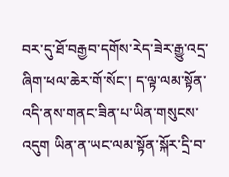བར་དུ་ཐོ་བརྒྱབ་དགོས་རེད་ཟེར་རྒྱུ་འདྲ་ཞིག་ཕལ་ཆེར་གོ་སོང་། ད་ལྟ་ལམ་སྟོན་འདི་ནས་གནང་ཟིན་པ་ཡིན་གསུངས་འདུག ཡིན་ན་ཡང་ལམ་སྟོན་སྐོར་དྲི་བ་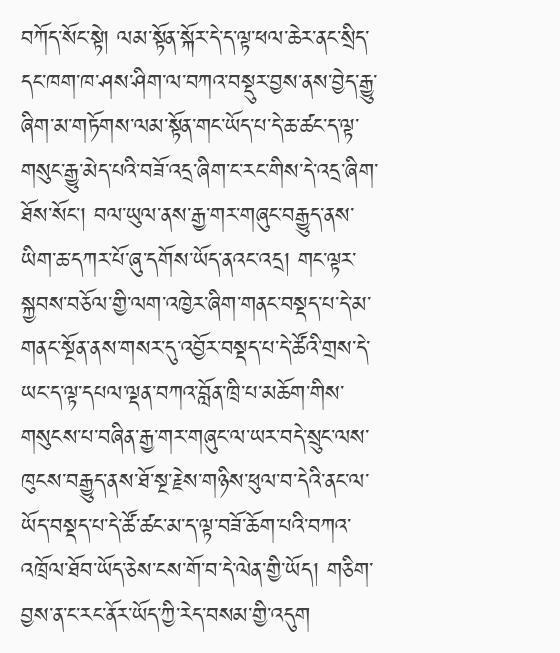བཀོད་སོང་སྟེ། ལམ་སྟོན་སྐོར་དེ་ད་ལྟ་ཕལ་ཆེར་ནང་སྲིད་དང་ཁག་ཁ་ཤས་ཤིག་ལ་བཀའ་བསྡུར་བྱས་ནས་བྱེད་རྒྱུ་ཞིག་མ་གཏོགས་ལམ་སྟོན་གང་ཡོད་པ་དེ་ཆ་ཚང་ད་ལྟ་གསུང་རྒྱུ་མེད་པའི་བཟོ་འདྲ་ཞིག་ང་རང་གིས་དེ་འདྲ་ཞིག་ཐོས་སོང་། བལ་ཡུལ་ནས་རྒྱ་གར་གཞུང་བརྒྱུད་ནས་ཡིག་ཆ་དཀར་པོ་ཞུ་དགོས་ཡོད་ནའང་འདྲ། གང་ལྟར་སྐྱབས་བཅོལ་གྱི་ལག་འཁྱེར་ཞིག་གནང་བསྡད་པ་དེ་མ་གནང་སྔོན་ནས་གསར་དུ་འབྱོར་བསྡད་པ་དེ་ཚོའི་གྲས་དེ་ཡང་ད་ལྟ་དཔལ་ལྡན་བཀའ་བློན་ཁྲི་པ་མཆོག་གིས་གསུངས་པ་བཞིན་རྒྱ་གར་གཞུང་ལ་ཡར་བདེ་སྲུང་ལས་ཁུངས་བརྒྱུད་ནས་ཐོ་སྔ་རྗེས་གཉིས་ཕུལ་བ་དེའི་ནང་ལ་ཡོད་བསྡད་པ་དེ་ཚོ་ཚང་མ་ད་ལྟ་བཟོ་ཆོག་པའི་བཀའ་འཁྲོལ་ཐོབ་ཡོད་ཅེས་ངས་གོ་བ་དེ་ལེན་གྱི་ཡོད། གཅིག་བྱས་ན་ང་རང་ནོར་ཡོད་ཀྱི་རེད་བསམ་གྱི་འདུག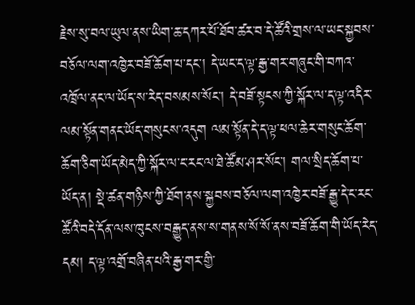རྗེས་སུ་བལ་ཡུལ་ནས་ཡིག་ཆ་དཀར་པོ་ཐོབ་ཚར་བ་དེ་ཚོའི་གྲས་ལ་ཡང་སྐྱབས་བཅོལ་ལག་འཁྱེར་བཟོ་ཆོག་པ་དང་། དེ་ཡང་ད་ལྟ་རྒྱ་གར་གཞུང་གི་བཀའ་འཁྲོལ་ནང་ལ་ཡོད་ས་རེད་བསམས་སོང་། དེ་བཟོ་སྟངས་ཀྱི་སྐོར་ལ་ད་ལྟ་འདིར་ལམ་སྟོན་གནང་ཡོད་གསུངས་འདུག ལམ་སྟོན་དེ་ད་ལྟ་ཕལ་ཆེར་གསུང་ཆོག་ཆོག་ཅིག་ཡོད་མེད་ཀྱི་སྐོར་ལ་ང་རང་ལ་ཐེ་ཚོམ་ཤར་སོང་། གལ་སྲིད་ཆོག་པ་ཡོད་ན། སྡེ་ཚན་གཉིས་ཀྱི་ཐོག་ནས་སྐྱབས་བཅོལ་ལག་འཁྱེར་བཟོ་རྒྱུ་དེ་ང་རང་ཚོའི་བདེ་དོན་ལས་ཁུངས་བརྒྱུད་ནས་ས་གནས་སོ་སོ་ནས་བཟོ་ཆོག་གི་ཡོད་རེད་དམ། ད་ལྟ་འགྲོ་བཞིན་པའི་རྒྱ་གར་གྱི་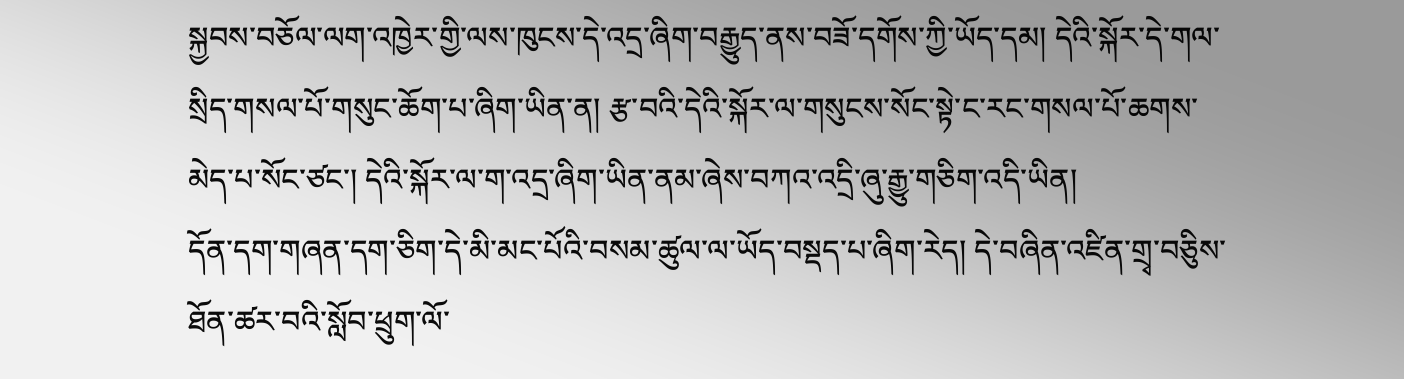སྐྱབས་བཅོལ་ལག་འཁྱེར་གྱི་ལས་ཁུངས་དེ་འདྲ་ཞིག་བརྒྱུད་ནས་བཟོ་དགོས་ཀྱི་ཡོད་དམ། དེའི་སྐོར་དེ་གལ་སྲིད་གསལ་པོ་གསུང་ཆོག་པ་ཞིག་ཡིན་ན། རྩ་བའི་དེའི་སྐོར་ལ་གསུངས་སོང་སྟེ་ང་རང་གསལ་པོ་ཆགས་མེད་པ་སོང་ཙང་། དེའི་སྐོར་ལ་ག་འདྲ་ཞིག་ཡིན་ནམ་ཞེས་བཀའ་འདྲི་ཞུ་རྒྱུ་གཅིག་འདི་ཡིན།
དོན་དག་གཞན་དག་ཅིག་དེ་མི་མང་པོའི་བསམ་ཚུལ་ལ་ཡོད་བསྡད་པ་ཞིག་རེད། དེ་བཞིན་འཛིན་གྲྭ་བཅིུས་ཐོན་ཚར་བའི་སློབ་ཕྲུག་ལོ་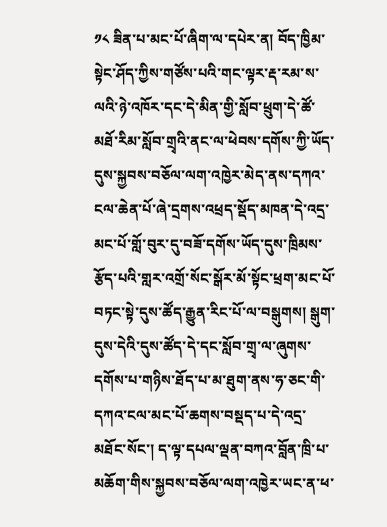༡༨ ཟིན་པ་མང་པོ་ཞིག་ལ་དཔེར་ན། བོད་ཁྱིམ་སྟེང་ཤོད་ཀྱིས་གཙོས་པའི་གང་ལྟར་རྡ་རམ་ས་ལའི་ཉེ་འཁོར་དང་དེ་མིན་གྱི་སློབ་ཕྲུག་དེ་ཚོ་མཐོ་རིམ་སློབ་གྲྭའི་ནང་ལ་ཕེབས་དགོས་ཀྱི་ཡོད་དུས་སྐྱབས་བཅོལ་ལག་འཁྱེར་མེད་ནས་དཀའ་ངལ་ཆེན་པོ་ཞེ་དྲགས་འཕྲད་སྡོད་མཁན་དེ་འདྲ་མང་པོ་གློ་བུར་དུ་བཟོ་དགོས་ཡོད་དུས་ཁྲིམས་རྩོད་པའི་གླར་འགྲོ་སོང་སྒོར་མོ་སྟོང་ཕྲག་མང་པོ་བཏང་སྟེ་དུས་ཚོད་རྒྱུན་རིང་པོ་ལ་བསྒུགས། སྒུག་དུས་དེའི་དུས་ཚོད་དེ་དང་སློབ་གྲྭ་ལ་ཞུགས་དགོས་པ་གཉིས་ཐོད་པ་མ་ཐུག་ནས་ཧ་ཅང་གི་དཀའ་ངལ་མང་པོ་ཆགས་བསྡད་པ་དེ་འདྲ་མཐོང་སོང་། ད་ལྟ་དཔལ་ལྡན་བཀའ་བློན་ཁྲི་པ་མཆོག་གིས་སྐྱབས་བཅོལ་ལག་འཁྱེར་ཡང་ན་ཕ་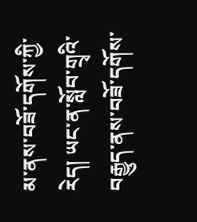མ་ནས་བཟོ་དགོས་ཀྱི་རེད། ཡང་ན་སློབ་གྲྭའི་བརྒྱུད་ནས་བཟོ་དགོས་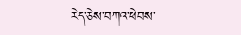རེད་ཅེས་བཀའ་ཕེབས་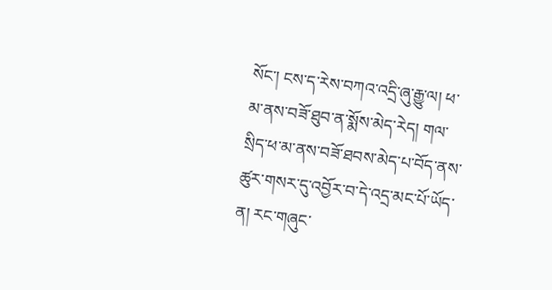སོང་། ངས་ད་རེས་བཀའ་འདྲི་ཞུ་རྒྱུ་ལ། ཕ་མ་ནས་བཟོ་ཐུབ་ན་སྨོས་མེད་རེད། གལ་སྲིད་ཕ་མ་ནས་བཟོ་ཐབས་མེད་པ་བོད་ནས་ཚུར་གསར་དུ་འབྱོར་བ་དེ་འདྲ་མང་པོ་ཡོད་ན། རང་གཞུང་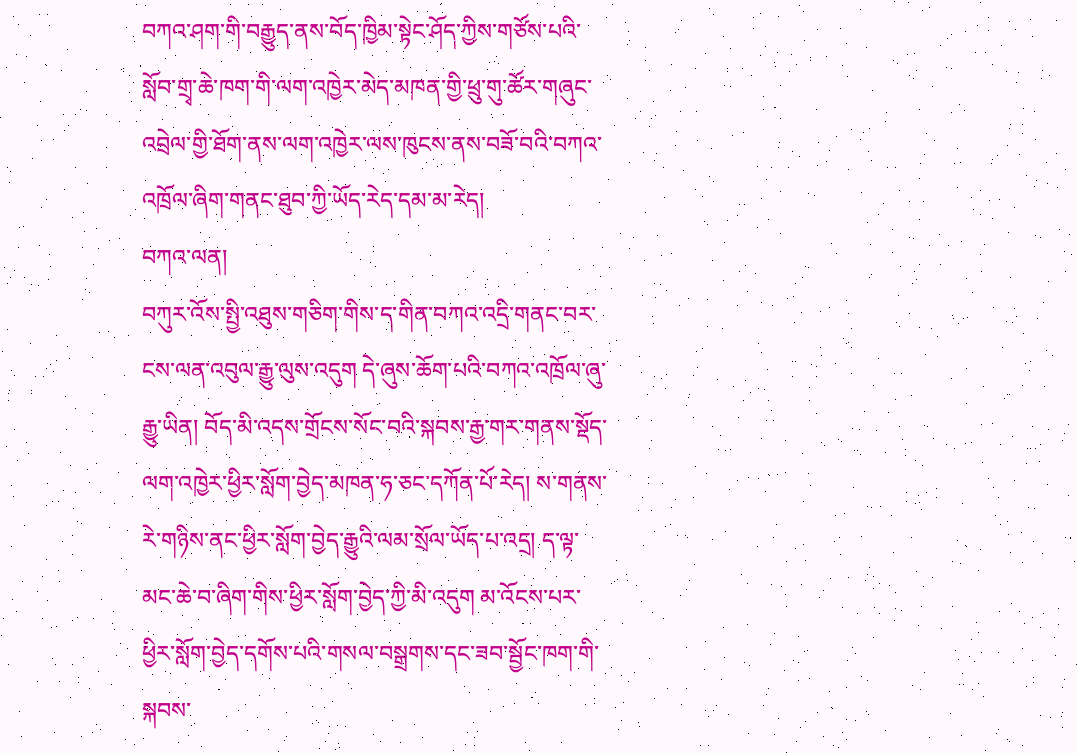བཀའ་ཤག་གི་བརྒྱུད་ནས་བོད་ཁྱིམ་སྟེང་ཤོད་ཀྱིས་གཙོས་པའི་སློབ་གྲྭ་ཆེ་ཁག་གི་ལག་འཁྱེར་མེད་མཁན་གྱི་ཕྲུ་གུ་ཚོར་གཞུང་འབྲེལ་གྱི་ཐོག་ནས་ལག་འཁྱེར་ལས་ཁུངས་ནས་བཟོ་བའི་བཀའ་འཁྲོལ་ཞིག་གནང་ཐུབ་ཀྱི་ཡོད་རེད་དམ་མ་རེད།
བཀའ་ལན།
བཀུར་འོས་སྤྱི་འཐུས་གཅིག་གིས་ད་གིན་བཀའ་འདྲི་གནང་བར་ངས་ལན་འབུལ་རྒྱུ་ལུས་འདུག དེ་ཞུས་ཆོག་པའི་བཀའ་འཁྲོལ་ཞུ་རྒྱུ་ཡིན། བོད་མི་འདས་གྲོངས་སོང་བའི་སྐབས་རྒྱ་གར་གནས་སྡོད་ལག་འཁྱེར་ཕྱིར་སློག་བྱེད་མཁན་ཧ་ཅང་དཀོན་པོ་རེད། ས་གནས་རེ་གཉིས་ནང་ཕྱིར་སློག་བྱེད་རྒྱུའི་ལམ་སྲོལ་ཡོད་པ་འདྲ། ད་ལྟ་མང་ཆེ་བ་ཞིག་གིས་ཕྱིར་སློག་བྱེད་ཀྱི་མི་འདུག མ་འོངས་པར་ཕྱིར་སློག་བྱེད་དགོས་པའི་གསལ་བསྒྲགས་དང་ཟབ་སྦྱོང་ཁག་གི་སྐབས་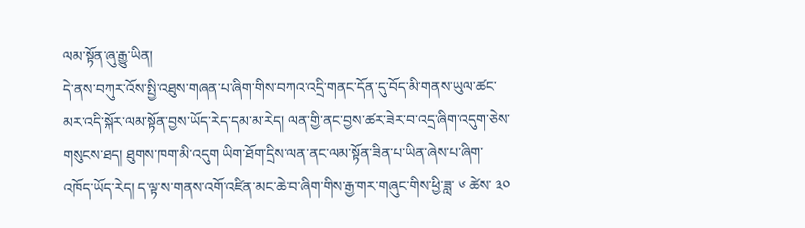ལམ་སྟོན་ཞུ་རྒྱུ་ཡིན།
དེ་ནས་བཀུར་འོས་སྤྱི་འཐུས་གཞན་པ་ཞིག་གིས་བཀའ་འདྲི་གནང་དོན་དུ་བོད་མི་གནས་ཡུལ་ཚང་མར་འདི་སྐོར་ལམ་སྟོན་བྱས་ཡོད་རེད་དམ་མ་རེད། ལན་གྱི་ནང་བྱས་ཚར་ཟེར་བ་འདྲ་ཞིག་འདུག་ཅེས་གསུངས་ཐད། ཐུགས་ཁག་མི་འདུག ཡིག་ཐོག་དྲིས་ལན་ནང་ལམ་སྟོན་ཟིན་པ་ཡིན་ཞེས་པ་ཞིག་འཁོད་ཡོད་རེད། ད་ལྟ་ས་གནས་འགོ་འཛིན་མང་ཆེ་བ་ཞིག་གིས་རྒྱ་གར་གཞུང་གིས་ཕྱི་ཟླ་ ༦ ཚེས་ ༣༠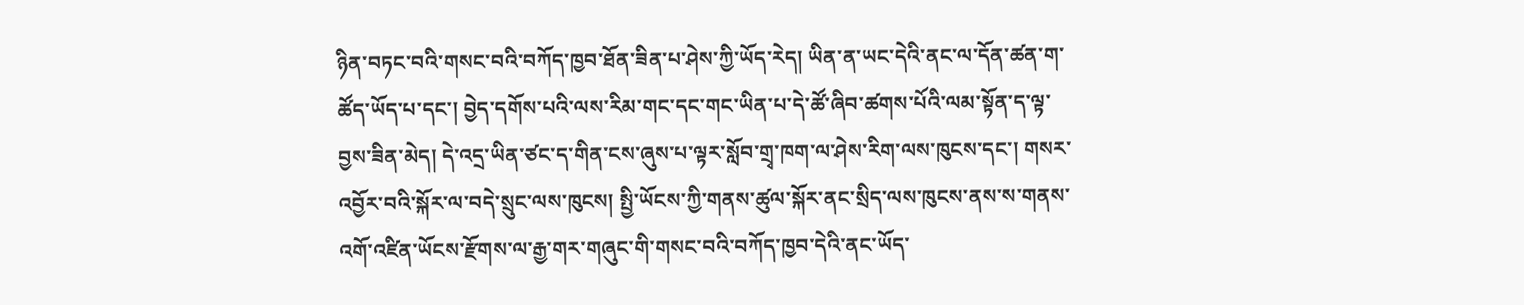ཉིན་བཏང་བའི་གསང་བའི་བཀོད་ཁྱབ་ཐོན་ཟིན་པ་ཤེས་ཀྱི་ཡོད་རེད། ཡིན་ན་ཡང་དེའི་ནང་ལ་དོན་ཚན་ག་ཚོད་ཡོད་པ་དང་། བྱེད་དགོས་པའི་ལས་རིམ་གང་དང་གང་ཡིན་པ་དེ་ཚོ་ཞིབ་ཚགས་པོའི་ལམ་སྟོན་ད་ལྟ་བྱས་ཟིན་མེད། དེ་འདྲ་ཡིན་ཙང་ད་གིན་ངས་ཞུས་པ་ལྟར་སློབ་གྲྭ་ཁག་ལ་ཤེས་རིག་ལས་ཁུངས་དང་། གསར་འབྱོར་བའི་སྐོར་ལ་བདེ་སྲུང་ལས་ཁུངས། སྤྱི་ཡོངས་ཀྱི་གནས་ཚུལ་སྐོར་ནང་སྲིད་ལས་ཁུངས་ནས་ས་གནས་འགོ་འཛིན་ཡོངས་རྫོགས་ལ་རྒྱ་གར་གཞུང་གི་གསང་བའི་བཀོད་ཁྱབ་དེའི་ནང་ཡོད་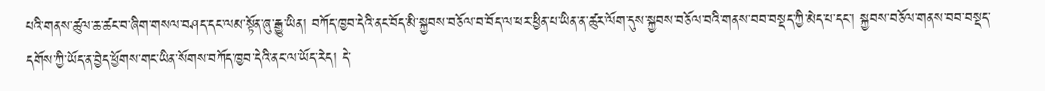པའི་གནས་ཚུལ་ཆ་ཚང་བ་ཞིག་གསལ་བཤད་དང་ལམ་སྟོན་ཞུ་རྒྱུ་ཡིན། བཀོད་ཁྱབ་དེའི་ནང་བོད་མི་སྐྱབས་བཅོལ་བ་བོད་ལ་ཕར་ཕྱིན་པ་ཡིན་ན་ཚུར་ལོག་དུས་སྐྱབས་བཅོལ་བའི་གནས་བབ་བསྡད་ཀྱི་མེད་པ་དང་། སྐྱབས་བཅོལ་གནས་བབ་བསྡད་དགོས་ཀྱི་ཡོད་ན་བྱེད་ཕྱོགས་གང་ཡིན་སོགས་བཀོད་ཁྱབ་དེའི་ནང་ལ་ཡོད་རེད། དེ་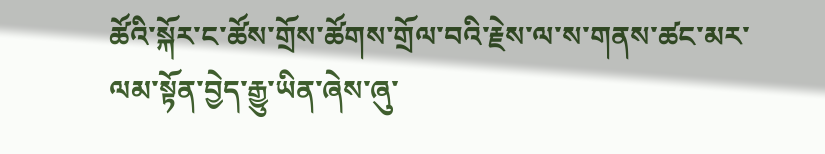ཚོའི་སྐོར་ང་ཚོས་གྲོས་ཚོགས་གྲོལ་བའི་རྗེས་ལ་ས་གནས་ཚང་མར་ལམ་སྟོན་བྱེད་རྒྱུ་ཡིན་ཞེས་ཞུ་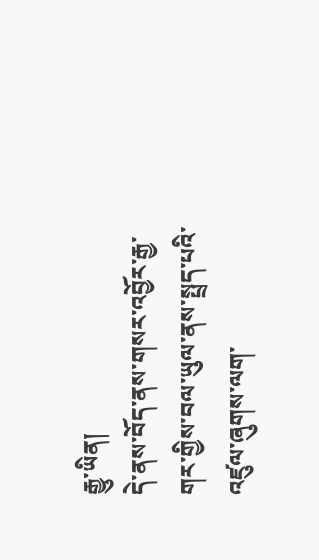རྒྱུ་ཡིན།
དེ་ནས་བོད་ནས་གསར་འབྱོར་རྒྱ་གར་གྱིས་བལ་ཡུལ་ནས་སྤྲད་པའི་འཛུལ་ཞུགས་ལག་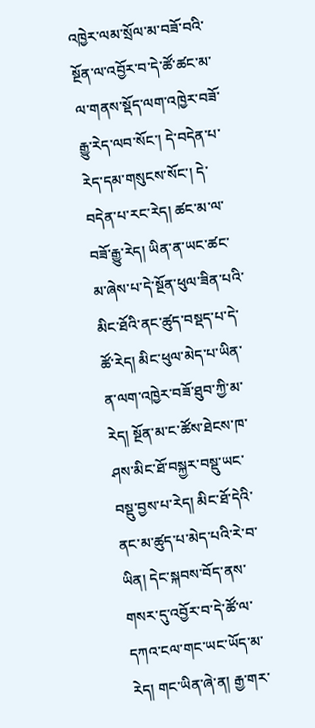འཁྱེར་ལམ་སྲོལ་མ་བཟོ་བའི་སྔོན་ལ་འབྱོར་བ་དེ་ཚོ་ཚང་མ་ལ་གནས་སྡོད་ལག་འཁྱེར་བཟོ་རྒྱུ་རེད་ལབ་སོང་། དེ་བདེན་པ་རེད་དམ་གསུངས་སོང་། དེ་བདེན་པ་རང་རེད། ཚང་མ་ལ་བཟོ་རྒྱུ་རེད། ཡིན་ན་ཡང་ཚང་མ་ཞེས་པ་དེ་སྔོན་ཕུལ་ཟིན་པའི་མིང་ཐོའི་ནང་ཚུད་བསྡད་པ་དེ་ཚོ་རེད། མིང་ཕུལ་མེད་པ་ཡིན་ན་ལག་འཁྱེར་བཟོ་ཐུབ་ཀྱི་མ་རེད། སྔོན་མ་ང་ཚོས་ཐེངས་ཁ་ཤས་མིང་ཐོ་བསྐྱར་བསྡུ་ཡང་བསྡུ་བྱས་པ་རེད། མིང་ཐོ་དེའི་ནང་མ་ཚུད་པ་མེད་པའི་རེ་བ་ཡིན། དེང་སྐབས་བོད་ནས་གསར་དུ་འབྱོར་བ་དེ་ཚོ་ལ་དཀའ་ངལ་གང་ཡང་ཡོད་མ་རེད། གང་ཡིན་ཞེ་ན། རྒྱ་གར་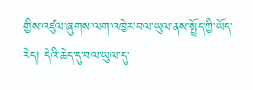གྱིས་འཛུལ་ཞུགས་ལག་འཁྱེར་བལ་ཡུལ་ནས་སྤྲོད་ཀྱི་ཡོད་རེད། དེའི་ཆེད་དུ་བལ་ཡུལ་དུ་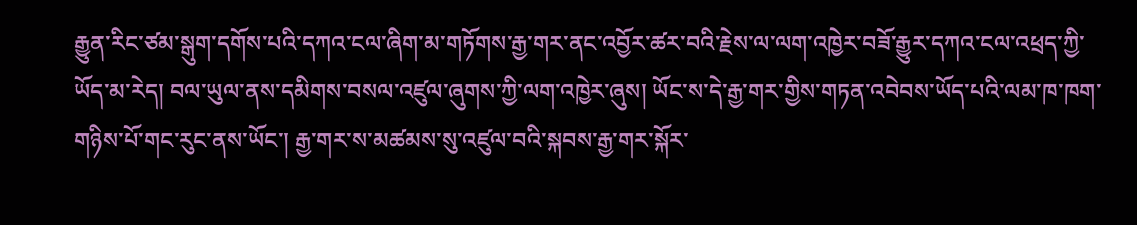རྒྱུན་རིང་ཙམ་སྒུག་དགོས་པའི་དཀའ་ངལ་ཞིག་མ་གཏོགས་རྒྱ་གར་ནང་འབྱོར་ཚར་བའི་རྗེས་ལ་ལག་འཁྱེར་བཟོ་རྒྱུར་དཀའ་ངལ་འཕྲད་ཀྱི་ཡོད་མ་རེད། བལ་ཡུལ་ནས་དམིགས་བསལ་འཛུལ་ཞུགས་ཀྱི་ལག་འཁྱེར་ཞུས། ཡོང་ས་དེ་རྒྱ་གར་གྱིས་གཏན་འབེབས་ཡོད་པའི་ལམ་ཁ་ཁག་གཉིས་པོ་གང་རུང་ནས་ཡོང་། རྒྱ་གར་ས་མཚམས་སུ་འཛུལ་བའི་སྐབས་རྒྱ་གར་སྐོར་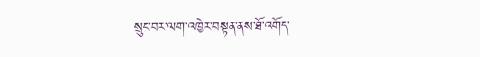སྲུང་བར་ལག་འཁྱེར་བསྟན་ནས་ཐོ་འགོད་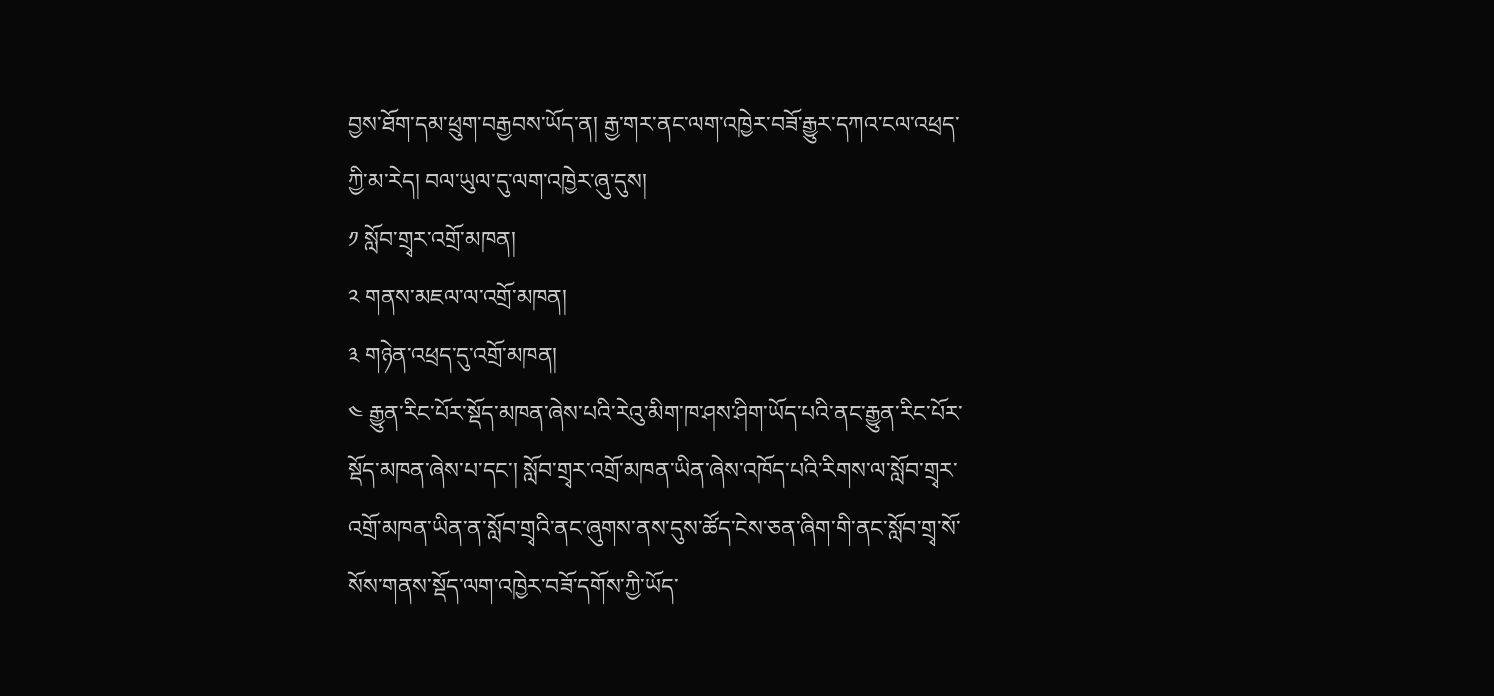བྱས་ཐོག་དམ་ཕྲུག་བརྒྱབས་ཡོད་ན། རྒྱ་གར་ནང་ལག་འཁྱེར་བཟོ་རྒྱུར་དཀའ་ངལ་འཕྲད་ཀྱི་མ་རེད། བལ་ཡུལ་དུ་ལག་འཁྱེར་ཞུ་དུས།
༡ སློབ་གྲྭར་འགྲོ་མཁན།
༢ གནས་མཇལ་ལ་འགྲོ་མཁན།
༣ གཉེན་འཕྲད་དུ་འགྲོ་མཁན།
༤ རྒྱུན་རིང་པོར་སྡོད་མཁན་ཞེས་པའི་རེའུ་མིག་ཁ་ཤས་ཤིག་ཡོད་པའི་ནང་རྒྱུན་རིང་པོར་སྡོད་མཁན་ཞེས་པ་དང་། སློབ་གྲྭར་འགྲོ་མཁན་ཡིན་ཞེས་འཁོད་པའི་རིགས་ལ་སློབ་གྲྭར་འགྲོ་མཁན་ཡིན་ན་སློབ་གྲྭའི་ནང་ཞུགས་ནས་དུས་ཚོད་ངེས་ཅན་ཞིག་གི་ནང་སློབ་གྲྭ་སོ་སོས་གནས་སྡོད་ལག་འཁྱེར་བཟོ་དགོས་ཀྱི་ཡོད་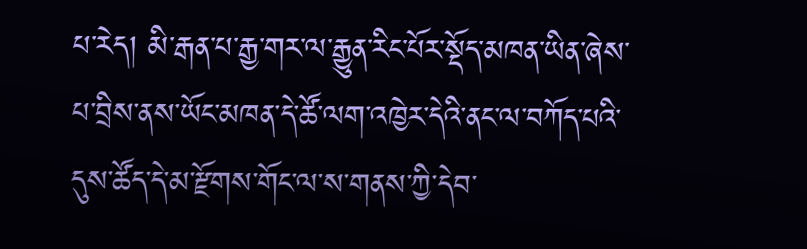པ་རེད། མི་རྒན་པ་རྒྱ་གར་ལ་རྒྱུན་རིང་པོར་སྡོད་མཁན་ཡིན་ཞེས་པ་བྲིས་ནས་ཡོང་མཁན་དེ་ཚོ་ལག་འཁྱེར་དེའི་ནང་ལ་བཀོད་པའི་དུས་ཚོད་དེ་མ་རྫོགས་གོང་ལ་ས་གནས་ཀྱི་དེབ་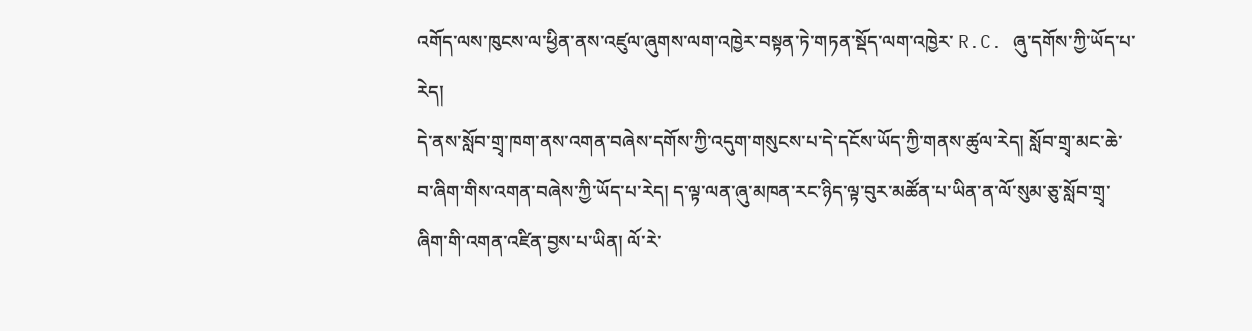འགོད་ལས་ཁུངས་ལ་ཕྱིན་ནས་འཛུལ་ཞུགས་ལག་འཁྱེར་བསྟན་ཏེ་གཏན་སྡོད་ལག་འཁྱེར་ R.C. ཞུ་དགོས་ཀྱི་ཡོད་པ་རེད།
དེ་ནས་སློབ་གྲྭ་ཁག་ནས་འགན་བཞེས་དགོས་ཀྱི་འདུག་གསུངས་པ་དེ་དངོས་ཡོད་ཀྱི་གནས་ཚུལ་རེད། སློབ་གྲྭ་མང་ཆེ་བ་ཞིག་གིས་འགན་བཞེས་ཀྱི་ཡོད་པ་རེད། ད་ལྟ་ལན་ཞུ་མཁན་རང་ཉིད་ལྟ་བུར་མཚོན་པ་ཡིན་ན་ལོ་སུམ་ཅུ་སློབ་གྲྭ་ཞིག་གི་འགན་འཛིན་བྱས་པ་ཡིན། ལོ་རེ་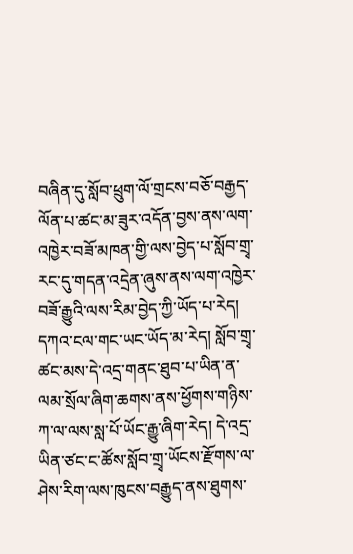བཞིན་དུ་སློབ་ཕྲུག་ལོ་གྲངས་བཅོ་བརྒྱད་ལོན་པ་ཚང་མ་ཟུར་འདོན་བྱས་ནས་ལག་འཁྱེར་བཟོ་མཁན་གྱི་ལས་བྱེད་པ་སློབ་གྲྭ་རང་དུ་གདན་འདྲེན་ཞུས་ནས་ལག་འཁྱེར་བཟོ་རྒྱུའི་ལས་རིམ་བྱེད་ཀྱི་ཡོད་པ་རེད། དཀའ་ངལ་གང་ཡང་ཡོད་མ་རེད། སློབ་གྲྭ་ཚང་མས་དེ་འདྲ་གནང་ཐུབ་པ་ཡིན་ན་ལམ་སྲོལ་ཞིག་ཆགས་ནས་ཕྱོགས་གཉིས་ཀ་ལ་ལས་སླ་པོ་ཡོང་རྒྱུ་ཞིག་རེད། དེ་འདྲ་ཡིན་ཙང་ང་ཚོས་སློབ་གྲྭ་ཡོངས་རྫོགས་ལ་ཤེས་རིག་ལས་ཁུངས་བརྒྱུད་ནས་ཐུགས་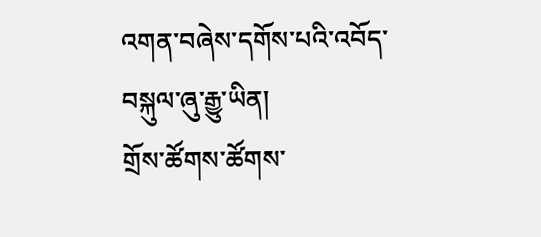འགན་བཞེས་དགོས་པའི་འབོད་བསྐུལ་ཞུ་རྒྱུ་ཡིན།
གྲོས་ཚོགས་ཚོགས་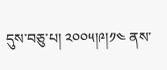དུས་བཅུ་པ། ༢༠༠༥།༩།༡༤ ནས་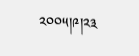༢༠༠༥།༩།༢༣